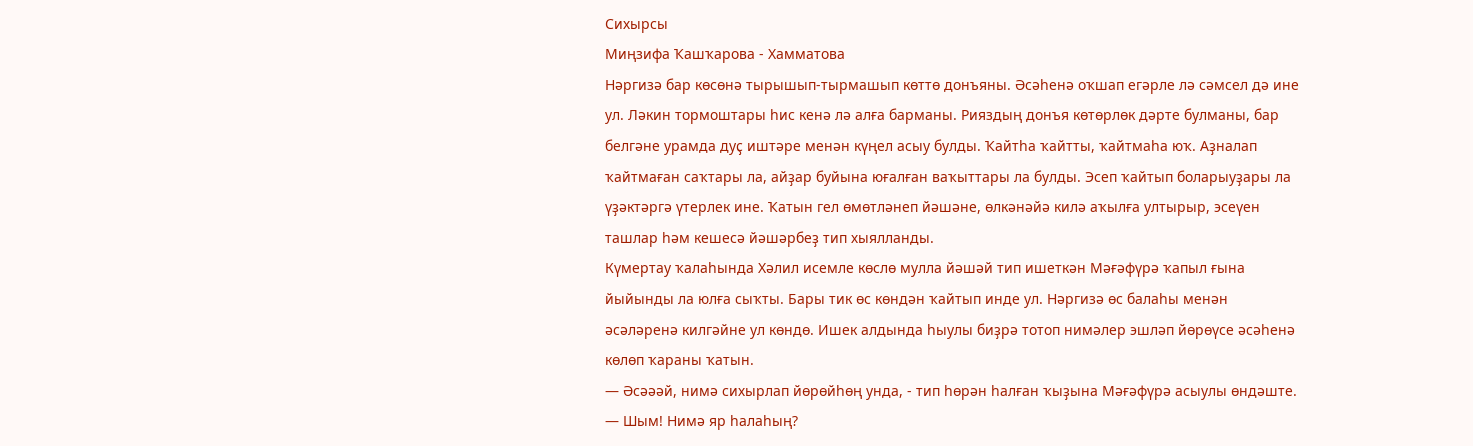Сихырсы
Миңзифа Ҡашҡарова - Хамматова
Нәргизә бар көсөнә тырышып-тырмашып көттө донъяны. Әсәһенә оҡшап егәрле лә сәмсел дә ине ул. Ләкин тормоштары һис кенә лә алға барманы. Рияздың донъя көтөрлөк дәрте булманы, бар белгәне урамда дуҫ иштәре менән күңел асыу булды. Ҡайтһа ҡайтты, ҡайтмаһа юҡ. Аҙналап ҡайтмаған саҡтары ла, айҙар буйына юғалған ваҡыттары ла булды. Эсеп ҡайтып боларыуҙары ла үҙәктәргә үтерлек ине. Ҡатын гел өмөтләнеп йәшәне, өлкәнәйә килә аҡылға ултырыр, эсеүен ташлар һәм кешесә йәшәрбеҙ тип хыялланды.
Күмертау ҡалаһында Хәлил исемле көслө мулла йәшәй тип ишеткән Мәғәфүрә ҡапыл ғына йыйынды ла юлға сыҡты. Бары тик өс көндән ҡайтып инде ул. Нәргизә өс балаһы менән әсәләренә килгәйне ул көндө. Ишек алдында һыулы биҙрә тотоп нимәлер эшләп йөрөүсе әсәһенә көлөп ҡараны ҡатын.
— Әсәәәй, нимә сихырлап йөрөйһөң унда, - тип һөрән һалған ҡыҙына Мәғәфүрә асыулы өндәште.
— Шым! Нимә яр һалаһың?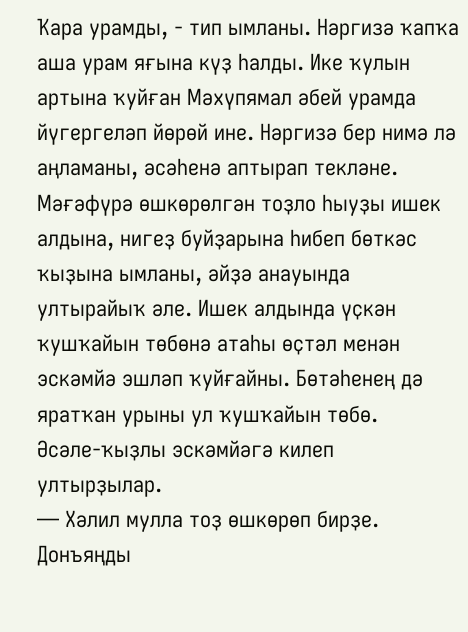Ҡара урамды, - тип ымланы. Нәргизә ҡапҡа аша урам яғына күҙ һалды. Ике ҡулын артына ҡуйған Мәхүпямал әбей урамда йүгергеләп йөрөй ине. Нәргизә бер нимә лә аңламаны, әсәһенә аптырап текләне. Мәғәфүрә өшкөрөлгән тоҙло һыуҙы ишек алдына, нигеҙ буйҙарына һибеп бөткәс ҡыҙына ымланы, әйҙә анауында ултырайыҡ әле. Ишек алдында үҫкән ҡушҡайын төбөнә атаһы өҫтәл менән эскәмйә эшләп ҡуйғайны. Бөтәһенең дә яратҡан урыны ул ҡушҡайын төбө.
Әсәле-ҡыҙлы эскәмйәгә килеп ултырҙылар.
— Хәлил мулла тоҙ өшкөрөп бирҙе. Донъяңды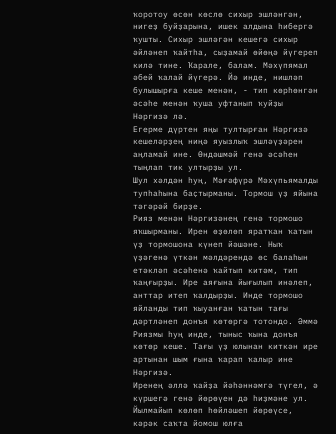ҡоротоу өсөн көслө сихыр эшләнгән, нигеҙ буйҙарына, ишек алдына һибергә ҡушты. Сихыр эшләгән кешегә сихыр әйләнеп ҡайтһа, сыҙамай өйөңә йүгереп килә тине. Ҡарале, балам. Мәхүпямал әбей ҡалай йүгерә. Йә инде, нишләп булышырға кеше менән, - тип көрһөнгән әсәһе менән ҡуша уфтанып ҡуйҙы Нәргизә лә.
Егерме дүртен яңы тултырған Нәргизә кешеләрҙең ниңә яуызлыҡ эшләүҙәрен аңламай ине. Өндәшмәй генә әсәһен тыңлап тик ултырҙы ул.
Шул хәлдән һуң, Мәғәфүрә Мәхүпьямалды тупһаһына баҫтырманы. Тормош үҙ яйына тәгәрәй бирҙе.
Рияз менән Нәргизәнең генә тормошо яҡшырманы. Ирен өҙөлөп яратҡан ҡатын үҙ тормошона күнеп йәшәне. Ныҡ үҙәгенә үткән мәлдәрендә өс балаһын етәкләп әсәһенә ҡайтып китәм, тип ҡаңғырҙы. Ире аяғына йығылып инәлеп, анттар итеп ҡалдырҙы. Инде тормошо яйланды тип ҡыуанған ҡатын тағы дәртләнеп донъя көтөргә тотондо. Әммә Риязмы һуң инде, тыныс ҡына донъя көтөр кеше. Тағы үҙ юлынан киткән ире артынан шым ғына ҡарап ҡалыр ине Нәргизә.
Иренең әллә ҡайҙа йәһәннәмгә түгел, ә күршегә генә йөрөүен дә һиҙмәне ул. Йылмайып көлөп һөйләшеп йөрөүсе, кәрәк саҡта йомош юлға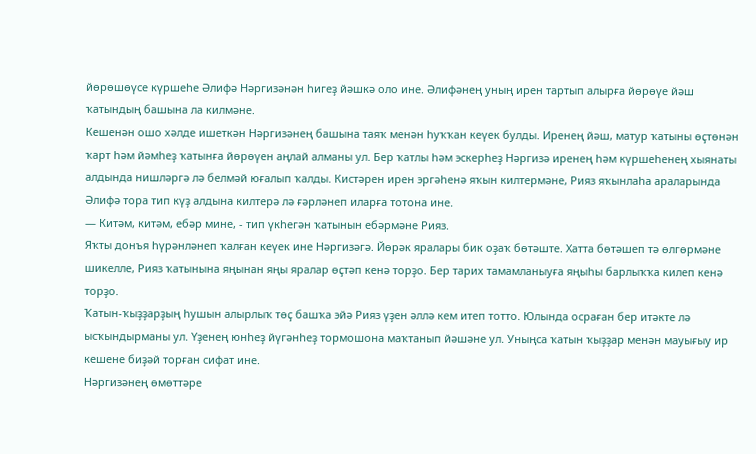йөрөшөүсе күршеһе Әлифә Нәргизәнән һигеҙ йәшкә оло ине. Әлифәнең уның ирен тартып алырға йөрөүе йәш ҡатындың башына ла килмәне.
Кешенән ошо хәлде ишеткән Нәргизәнең башына таяҡ менән һуҡҡан кеүек булды. Иренең йәш, матур ҡатыны өҫтөнән ҡарт һәм йәмһеҙ ҡатынға йөрөүен аңлай алманы ул. Бер ҡатлы һәм эскерһеҙ Нәргизә иренең һәм күршеһенең хыянаты алдында нишләргә лә белмәй юғалып ҡалды. Кистәрен ирен эргәһенә яҡын килтермәне, Рияз яҡынлаһа араларында Әлифә тора тип күҙ алдына килтерә лә ғәрләнеп иларға тотона ине.
— Китәм, китәм, ебәр мине, - тип үкһегән ҡатынын ебәрмәне Рияз.
Яҡты донъя һүрәнләнеп ҡалған кеүек ине Нәргизәгә. Йөрәк яралары бик оҙаҡ бөтәште. Хатта бөтәшеп тә өлгөрмәне шикелле, Рияз ҡатынына яңынан яңы яралар өҫтәп кенә торҙо. Бер тарих тамамланыуға яңыһы барлыҡҡа килеп кенә торҙо.
Ҡатын-ҡыҙҙарҙың һушын алырлыҡ төҫ башҡа эйә Рияз үҙен әллә кем итеп тотто. Юлында осраған бер итәкте лә ысҡындырманы ул. Үҙенең юнһеҙ йүгәнһеҙ тормошона маҡтанып йәшәне ул. Уныңса ҡатын ҡыҙҙар менән мауығыу ир кешене биҙәй торған сифат ине.
Нәргизәнең өмөттәре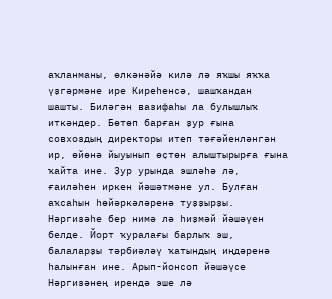аҡланманы, өлкәнәйә килә лә яҡшы яҡҡа үҙгәрмәне ире Киреһенсә, шашҡандан шашты. Биләгән вазифаһы ла булышлыҡ иткәндер. Бөтөп барған ҙур ғына совхоздың директоры итеп тәғәйенләнгән ир, өйөнә йыуынып өҫтөн алыштырырға ғына ҡайта ине. Ҙур урында эшләһә лә, ғаиләһен иркен йәшәтмәне ул. Булған аҡсаһын һөйәркәләренә туҙҙырҙы.
Нәргизәһе бер нимә лә һиҙмәй йәшәүен белде. Йорт ҡуралағы барлыҡ эш, балаларҙы тәрбиәләү ҡатындың иңдәренә һалынған ине. Арып-йонсоп йәшәүсе Нәргизәнең ирендә эше лә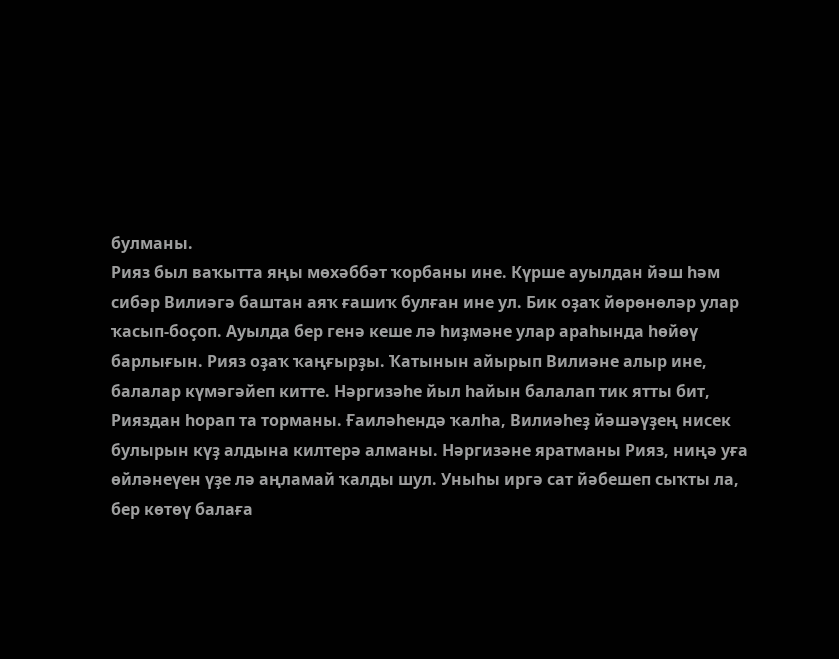булманы.
Рияз был ваҡытта яңы мөхәббәт ҡорбаны ине. Күрше ауылдан йәш һәм сибәр Вилиәгә баштан аяҡ ғашиҡ булған ине ул. Бик оҙаҡ йөрөнөләр улар ҡасып-боҫоп. Ауылда бер генә кеше лә һиҙмәне улар араһында һөйөү барлығын. Рияз оҙаҡ ҡаңғырҙы. Ҡатынын айырып Вилиәне алыр ине, балалар күмәгәйеп китте. Нәргизәһе йыл һайын балалап тик ятты бит, Рияздан һорап та торманы. Ғаиләһендә ҡалһа, Вилиәһеҙ йәшәүҙең нисек булырын күҙ алдына килтерә алманы. Нәргизәне яратманы Рияз, ниңә уға өйләнеүен үҙе лә аңламай ҡалды шул. Уныһы иргә сат йәбешеп сыҡты ла, бер көтөү балаға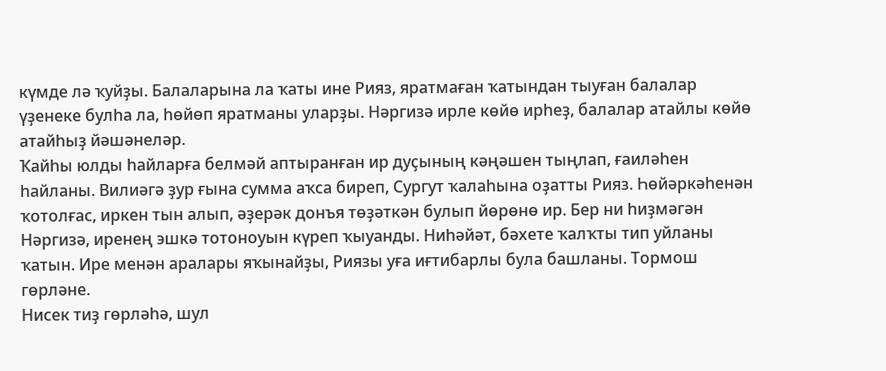күмде лә ҡуйҙы. Балаларына ла ҡаты ине Рияз, яратмаған ҡатындан тыуған балалар үҙенеке булһа ла, һөйөп яратманы уларҙы. Нәргизә ирле көйө ирһеҙ, балалар атайлы көйө атайһыҙ йәшәнеләр.
Ҡайһы юлды һайларға белмәй аптыранған ир дуҫының кәңәшен тыңлап, ғаиләһен һайланы. Вилиәгә ҙур ғына сумма аҡса биреп, Сургут ҡалаһына оҙатты Рияз. Һөйәркәһенән ҡотолғас, иркен тын алып, әҙерәк донъя төҙәткән булып йөрөнө ир. Бер ни һиҙмәгән Нәргизә, иренең эшкә тотоноуын күреп ҡыуанды. Ниһәйәт, бәхете ҡалҡты тип уйланы ҡатын. Ире менән аралары яҡынайҙы, Риязы уға иғтибарлы була башланы. Тормош гөрләне.
Нисек тиҙ гөрләһә, шул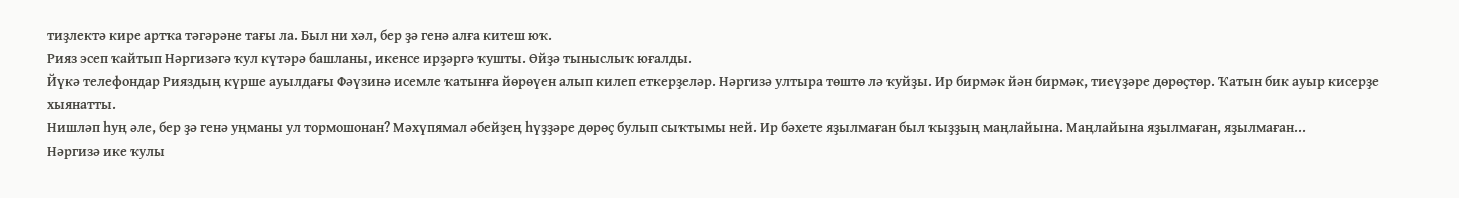тиҙлектә кире артҡа тәгәрәне тағы ла. Был ни хәл, бер ҙә генә алға китеш юҡ.
Рияз эсеп ҡайтып Нәргизәгә ҡул күтәрә башланы, икенсе ирҙәргә ҡушты. Өйҙә тыныслыҡ юғалды.
Йүкә телефондар Рияздың күрше ауылдағы Фәүзинә исемле ҡатынға йөрөүен алып килеп еткерҙеләр. Нәргизә ултыра төштө лә ҡуйҙы. Ир бирмәк йән бирмәк, тиеүҙәре дөрөҫтөр. Ҡатын бик ауыр кисерҙе хыянатты.
Нишләп һуң әле, бер ҙә генә уңманы ул тормошонан? Мәхүпямал әбейҙең һүҙҙәре дөрөҫ булып сыҡтымы ней. Ир бәхете яҙылмаған был ҡыҙҙың маңлайына. Маңлайына яҙылмаған, яҙылмаған...
Нәргизә ике ҡулы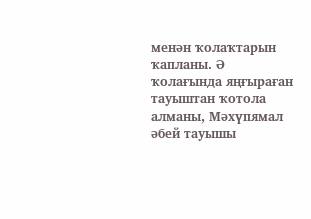менән ҡолаҡтарын ҡапланы. Ә ҡолағында яңғыраған тауыштан ҡотола алманы, Мәхүпямал әбей тауышы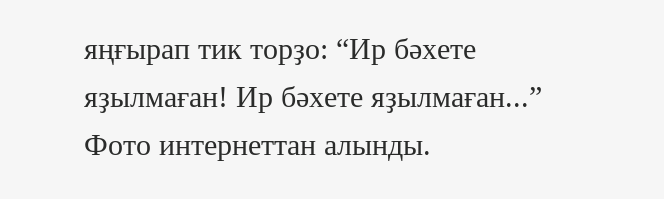яңғырап тик торҙо: “Ир бәхете яҙылмаған! Ир бәхете яҙылмаған...”
Фото интернеттан алынды.